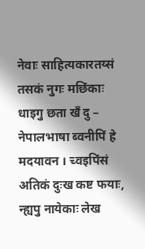नेवाः साहित्यकारतय्सं तसकं नुगः मछिंकाः धाइगु छता खँ दु – नेपालभाषा ब्वनीपिं हे मदयावन । च्वइपिंसं अतिकं दुःख कष्ट फयाः, न्ह्यपु नायेकाः लेख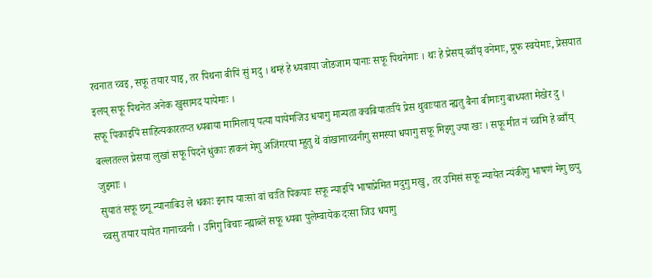रचनात च्वइ, सफू तयार याइ, तर पिथना बीपिं सुं मदु । थम्हं हे ध्यबाया जोडजाम यानाः सफू पिथनेमाः । थः हे प्रेसय् ब्वाँय् वनेमाः, प्रुफ स्वयेमाः, प्रेसयात इलय् सफू पिथनेत अनेक खुसामद यायेमाः ।
सफू पिकाइपिं साहित्यकारतय्त ध्यबाया मामिलाय् पत्या यायेमजिउ धयागु मान्यता क्वबियातःपिं प्रेस थुवाःयात न्ह्यतु बैना बीमाःगु बाध्यता मेखेर दु । बल्लतल्ल प्रेसया लुखां सफू पिदने धुंकाः हाकनं मेगु अजिंगरया म्हुतु थें वांखानाच्वनीगु समस्या धयागु सफू मिइगु ज्या खः । सफू मीत नं च्वमि हे ब्वाँय् जुइमाः ।
सुयातं सफू छगू न्यानाबिउ ले धकाः इनाप याःसां वां चःति पिकयाः सफू न्याइपिं भाषाप्रेमित मदुगु मखु, तर उमिसं सफू न्यायेत न्यंकीगु भाषणं मेगु छपु च्वसु तयार यायेत गानाच्वनी । उमिगु बिचाः न्ह्याब्लें सफू ध्यबा पुलेम्वायेक दःसा जिउ धयागु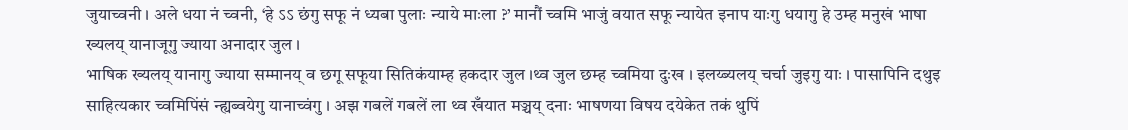जुयाच्वनी । अले धया नं च्वनी, ‘हे ऽऽ छंगु सफू नं ध्यबा पुलाः न्याये माःला ?’ मानौं च्वमि भाजुं वयात सफू न्यायेत इनाप याःगु धयागु हे उम्ह मनुखं भाषा ख्यलय् यानाजूगु ज्याया अनादार जुल ।
भाषिक ख्यलय् यानागु ज्याया सम्मानय् व छगू सफूया सितिकंयाम्ह हकदार जुल ।थ्व जुल छम्ह च्वमिया दुःख । इलय्ब्यलय् चर्चा जुइगु याः । पासापिनि दथुइ साहित्यकार च्वमिपिंसं न्ह्यब्वयेगु यानाच्वंगु । अझ गबलें गबलें ला थ्व खँयात मञ्चय् दनाः भाषणया विषय दयेकेत तकं थुपिं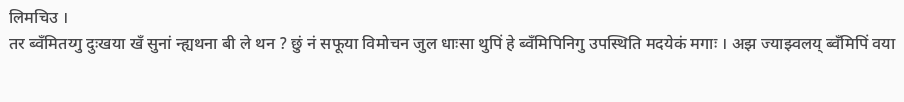लिमचिउ ।
तर ब्वँमितय्गु दुःखया खँ सुनां न्ह्यथना बी ले थन ? छुं नं सफूया विमोचन जुल धाःसा थुपिं हे ब्वँमिपिनिगु उपस्थिति मदयेकं मगाः । अझ ज्याझ्वलय् ब्वँमिपिं वया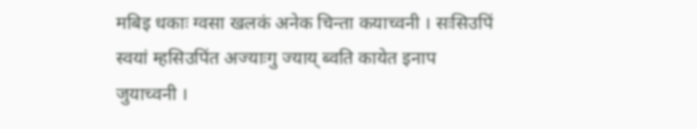मबिइ धकाः ग्वसा खलकं अनेक चिन्ता कयाच्वनी । सःसिउपिं स्वयां म्हसिउपिंत अज्याःगु ज्याय् ब्वति कायेत इनाप जुयाच्वनी ।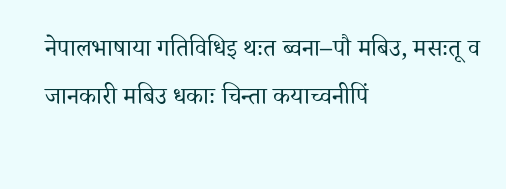नेपालभाषाया गतिविधिइ थःत ब्वना–पौ मबिउ, मसःतू व जानकारी मबिउ धकाः चिन्ता कयाच्वनीपिं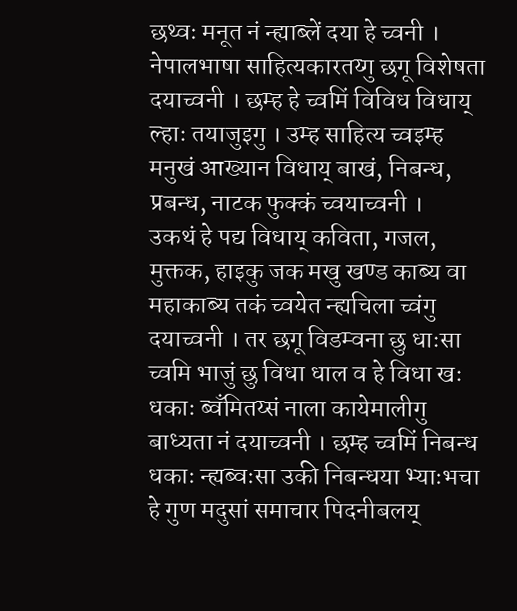छथ्वः मनूत नं न्ह्याब्लें दया हे च्वनी । नेपालभाषा साहित्यकारतय्गु छगू विशेषता दयाच्वनी । छम्ह हे च्वमिं विविध विधाय् ल्हाः तयाजुइगु । उम्ह साहित्य च्वइम्ह मनुखं आख्यान विधाय् बाखं, निबन्ध, प्रबन्ध, नाटक फुक्कं च्वयाच्वनी ।
उकथं हे पद्य विधाय् कविता, गजल, मुक्तक, हाइकु जक मखु खण्ड काब्य वा महाकाब्य तकं च्वयेत न्ह्यचिला च्वंगु दयाच्वनी । तर छगू विडम्वना छु धाःसा च्वमि भाजुं छु विधा धाल व हे विधा खः धकाः ब्वँमितय्सं नाला कायेमालीगु बाध्यता नं दयाच्वनी । छम्ह च्वमिं निबन्ध धकाः न्ह्यब्वःसा उकी निबन्धया भ्याःभचा हे गुण मदुसां समाचार पिदनीबलय्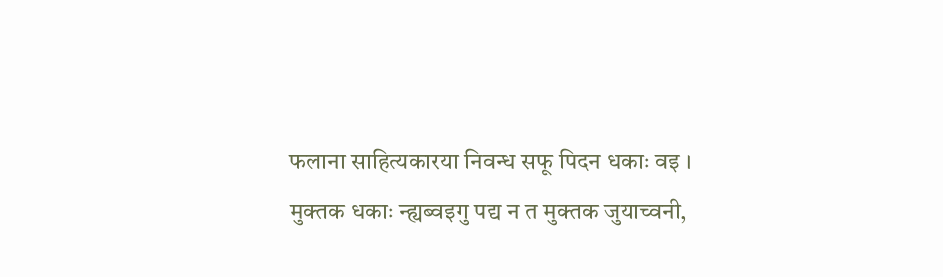फलाना साहित्यकारया निवन्ध सफू पिदन धकाः वइ ।
मुक्तक धकाः न्ह्यब्वइगु पद्य न त मुक्तक जुयाच्वनी,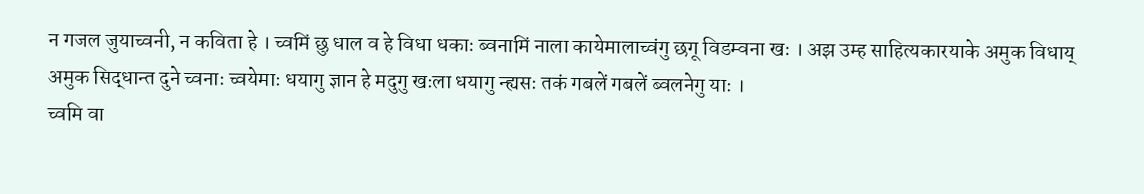न गजल जुयाच्वनी, न कविता हे । च्वमिं छु धाल व हे विधा धकाः ब्वनामिं नाला कायेमालाच्वंगु छगू विडम्वना खः । अझ उम्ह साहित्यकारयाके अमुक विधाय् अमुक सिद्धान्त दुने च्वनाः च्वयेमाः धयागु ज्ञान हे मदुगु खःला धयागु न्ह्यसः तकं गबलें गबलें ब्वलनेगु याः ।
च्वमि वा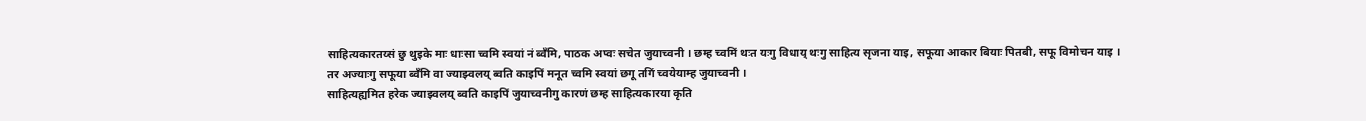साहित्यकारतय्सं छु थुइके माः धाःसा च्वमि स्वयां नं ब्वँमि, पाठक अप्वः सचेत जुयाच्वनी । छम्ह च्वमिं थःत यःगु विधाय् थःगु साहित्य सृजना याइ, सफूया आकार बियाः पितबी, सफू विमोचन याइ । तर अज्याःगु सफूया ब्वँमि वा ज्याझ्वलय् ब्वति काइपिं मनूत च्वमि स्वयां छगू तगिं च्वयेयाम्ह जुयाच्वनी ।
साहित्यह्यमित हरेक ज्याझ्वलय् ब्वति काइपिं जुयाच्वनीगु कारणं छम्ह साहित्यकारया कृति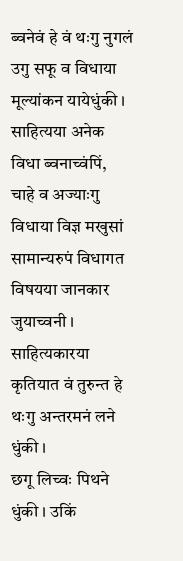ब्वनेवं हे वं थःगु नुगलं उगु सफू व विधाया मूल्यांकन यायेधुंकी । साहित्यया अनेक विधा ब्वनाच्वंपिं, चाहे व अज्याःगु विधाया विज्ञ मखुसां सामान्यरुपं विधागत विषयया जानकार जुयाच्वनी । साहित्यकारया कृतियात वं तुरुन्त हे थःगु अन्तरमनं लने धुंकी ।
छगू लिच्वः पिथने धुंकी । उकिं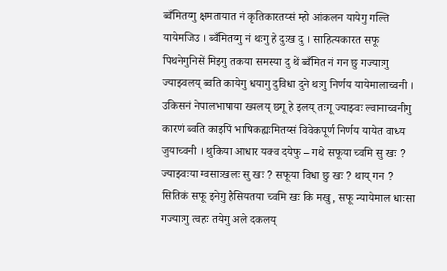ब्वँमितय्गु क्षमतायात नं कृतिकारतय्सं म्हो आंकलन यायेगु गल्ति यायेमजिउ । ब्वँमितय्गु नं थःगु हे दुःख दु । साहित्यकारत सफू पिथनेगुनिसें मिइगु तकया समस्या दु थें ब्वँमित नं गन छु गज्याःगु ज्याझ्वलय् ब्वति कायेगु धयागु दुविधा दुने थःगु निर्णय यायेमालाच्वनी ।
उकिसनं नेपालभाषाया ख्यलय् छगू हे इलय् तःगू ज्याझ्वः ल्वानाच्वनीगु कारणं ब्वति काइपिं भाषिकह्यःमितय्सं विवेकपूर्ण निर्णय यायेत वाध्य जुयाच्वनी । थुकिया आधार यक्व दयेफु – गथे सफूया च्वमि सु खः ? ज्याझ्वःया ग्वसाःखलः सु खः ? सफूया विधा छु खः ? थाय् गन ? सितिकं सफू इनेगु हैसियतया च्वमि खः कि मखु, सफू न्यायेमाल धाःसा गज्याःगु त्वहः तयेगु अले दकलय्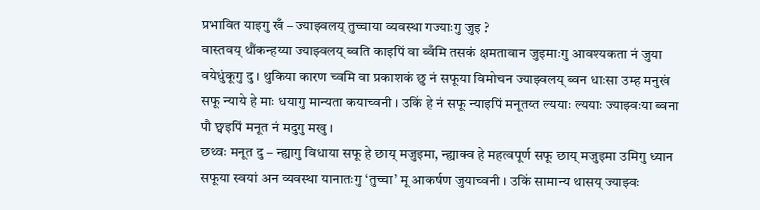प्रभावित याइगु खँ – ज्याझ्वलय् तुच्चाया व्यवस्था गज्याःगु जुइ ?
वास्तवय् थौंकन्हय्या ज्याझ्वलय् ब्वति काइपिं वा ब्वँमि तसकं क्षमतावान जुइमाःगु आवश्यकता नं जुया वयेधुंकूगु दु । थुकिया कारण च्वमि वा प्रकाशकं छु नं सफूया विमोचन ज्याझ्वलय् ब्वन धाःसा उम्ह मनुखं सफू न्याये हे माः धयागु मान्यता कयाच्वनी । उकिं हे नं सफू न्याइपिं मनूतय्त ल्ययाः ल्ययाः ज्याझ्वःया ब्वना पौ छ्वइपिं मनूत नं मदुगु मखु ।
छथ्वः मनूत दु – न्ह्यागु विधाया सफू हे छाय् मजुइमा, न्ह्याक्व हे महत्वपूर्ण सफू छाय् मजुइमा उमिगु ध्यान सफूया स्वयां अन व्यवस्था यानातःगु ‘तुच्चा’ मू आकर्षण जुयाच्वनी । उकिं सामान्य थासय् ज्याझ्वः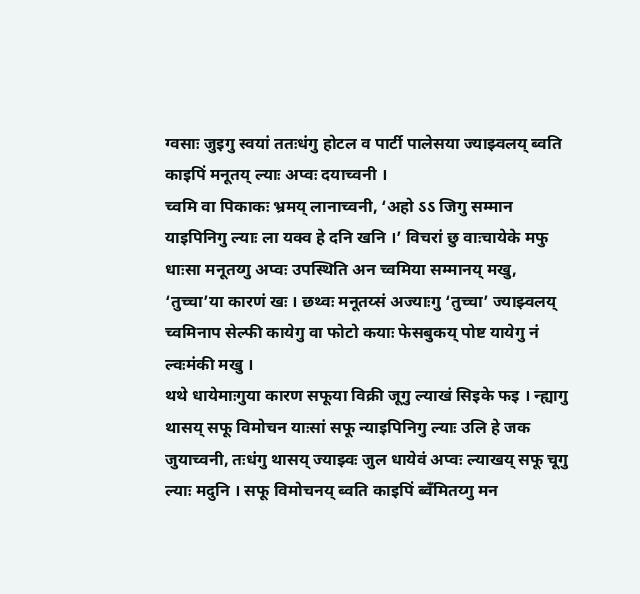ग्वसाः जुइगु स्वयां ततःधंगु होटल व पार्टी पालेसया ज्याझ्वलय् ब्वति काइपिं मनूतय् ल्याः अप्वः दयाच्वनी ।
च्वमि वा पिकाकः भ्रमय् लानाच्वनी, ‘अहो ऽऽ जिगु सम्मान याइपिनिगु ल्याः ला यक्व हे दनि खनि ।’ विचरां छु वाःचायेके मफु धाःसा मनूतय्गु अप्वः उपस्थिति अन च्वमिया सम्मानय् मखु, ‘तुच्चा’या कारणं खः । छथ्वः मनूतय्सं अज्याःगु ‘तुच्चा’ ज्याझ्वलय् च्वमिनाप सेल्फी कायेगु वा फोटो कयाः फेसबुकय् पोष्ट यायेगु नं ल्वःमंकी मखु ।
थथे धायेमाःगुया कारण सफूया विक्री जूगु ल्याखं सिइके फइ । न्ह्यागु थासय् सफू विमोचन याःसां सफू न्याइपिनिगु ल्याः उलि हे जक जुयाच्वनी, तःधंगु थासय् ज्याझ्वः जुल धायेवं अप्वः ल्याखय् सफू चूगु ल्याः मदुनि । सफू विमोचनय् ब्वति काइपिं ब्वँमितय्गु मन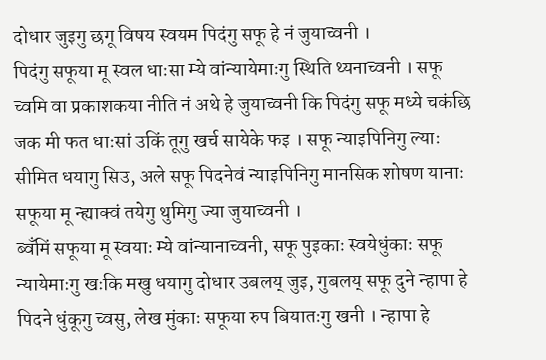दोधार जुइगु छगू विषय स्वयम पिदंगु सफू हे नं जुयाच्वनी ।
पिदंगु सफूया मू स्वल धाःसा म्ये वांन्यायेमाःगु स्थिति थ्यनाच्वनी । सफू च्वमि वा प्रकाशकया नीति नं अथे हे जुयाच्वनी कि पिदंगु सफू मध्ये चकंछि जक मी फत धाःसां उकिं तूगु खर्च सायेके फइ । सफू न्याइपिनिगु ल्याः सीमित धयागु सिउ, अले सफू पिदनेवं न्याइपिनिगु मानसिक शोषण यानाः सफूया मू न्ह्याक्वं तयेगु थुमिगु ज्या जुयाच्वनी ।
ब्वँमिं सफूया मू स्वयाः म्ये वांन्यानाच्वनी, सफू पुइकाः स्वयेधुंकाः सफू न्यायेमाःगु खःकि मखु धयागु दोधार उबलय् जुइ, गुबलय् सफू दुने न्हापा हे पिदने धुंकूगु च्वसु, लेख मुंकाः सफूया रुप बियातःगु खनी । न्हापा हे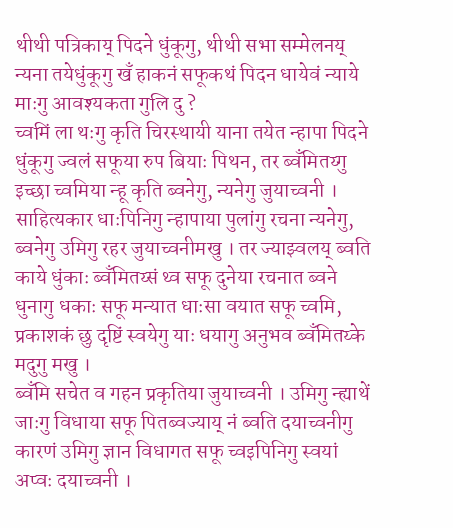थीथी पत्रिकाय् पिदने धुंकूगु, थीथी सभा सम्मेलनय् न्यना तयेधुंकूगु खँ हाकनं सफूकथं पिदन धायेवं न्याये माःगु आवश्यकता गुलि दु ?
च्वमिं ला थःगु कृति चिरस्थायी याना तयेत न्हापा पिदने धुंकूगु ज्वलं सफूया रुप बियाः पिथन, तर ब्वँमितय्गु इच्छा च्वमिया न्हू कृति ब्वनेगु, न्यनेगु जुयाच्वनी । साहित्यकार धाःपिनिगु न्हापाया पुलांगु रचना न्यनेगु, ब्वनेगु उमिगु रहर जुयाच्वनीमखु । तर ज्याझ्वलय् ब्वति काये धुंकाः ब्वँमितय्सं थ्व सफू दुनेया रचनात ब्वने धुनागु धकाः सफू मन्यात धाःसा वयात सफू च्वमि, प्रकाशकं छु दृष्टिं स्वयेगु याः धयागु अनुभव ब्वँमितय्के मदुगु मखु ।
ब्वँमि सचेत व गहन प्रकृतिया जुयाच्वनी । उमिगु न्ह्याथें जाःगु विधाया सफू पितब्वज्याय् नं ब्वति दयाच्वनीगु कारणं उमिगु ज्ञान विधागत सफू च्वइपिनिगु स्वयां अप्वः दयाच्वनी ।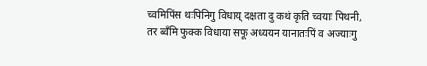च्वमिपिंस थःपिनिगु विधाय् दक्षता दु कथं कृति च्वयाः पिथनी, तर ब्वँमि फुक्क विधाया सफू अध्ययन यानातःपिं व अज्याःगु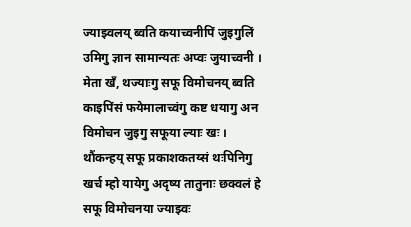ज्याझ्वलय् ब्वति कयाच्वनीपिं जुइगुलिं उमिगु ज्ञान सामान्यतः अप्वः जुयाच्वनी ।
मेता खँ, थज्याःगु सफू विमोचनय् ब्वति काइपिंसं फयेमालाच्वंगु कष्ट धयागु अन विमोचन जुइगु सफूया ल्याः खः । थौंकन्हय् सफू प्रकाशकतय्सं थःपिनिगु खर्च म्हो यायेगु अदृष्य तातुनाः छक्वलं हे सफू विमोचनया ज्याझ्वः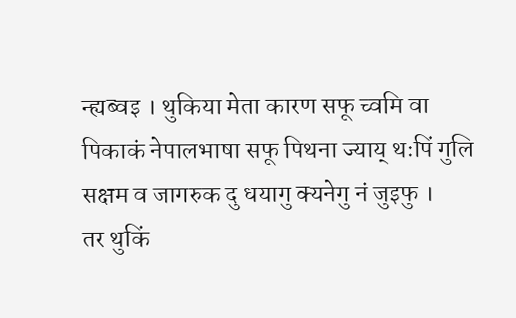न्ह्यब्वइ । थुकिया मेता कारण सफू च्वमि वा पिकाकं नेपालभाषा सफू पिथना ज्याय् थःपिं गुलि सक्षम व जागरुक दु धयागु क्यनेगु नं जुइफु ।
तर थुकिं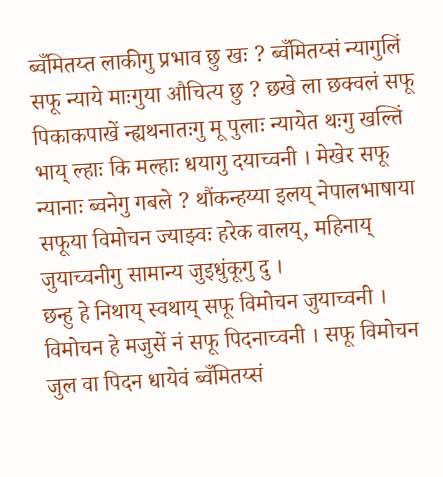ब्वँमितय्त लाकीगु प्रभाव छु खः ? ब्वँमितय्सं न्यागुलिं सफू न्याये माःगुया औचित्य छु ? छखे ला छक्वलं सफू पिकाकपाखें न्ह्यथनातःगु मू पुलाः न्यायेत थःगु खल्तिं भाय् ल्हाः कि मल्हाः धयागु दयाच्वनी । मेखेर सफू न्यानाः ब्वनेगु गबले ? थौंकन्हय्या इलय् नेपालभाषाया सफूया विमोचन ज्याझ्वः हरेक वालय्, महिनाय् जुयाच्वनीगु सामान्य जुइधुंकूगु दु ।
छन्हु हे निथाय् स्वथाय् सफू विमोचन जुयाच्वनी । विमोचन हे मजुसें नं सफू पिदनाच्वनी । सफू विमोचन जुल वा पिदन धायेवं ब्वँमितय्सं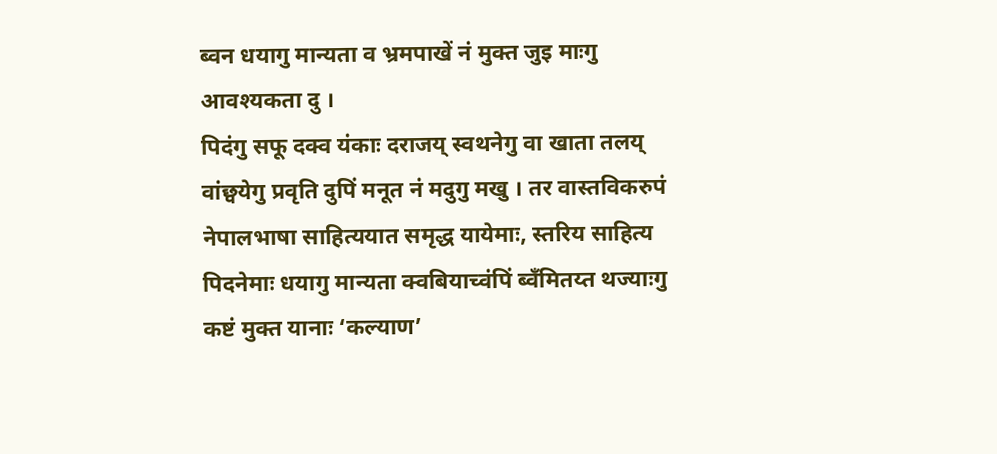ब्वन धयागु मान्यता व भ्रमपाखें नं मुक्त जुइ माःगु आवश्यकता दु ।
पिदंगु सफू दक्व यंकाः दराजय् स्वथनेगु वा खाता तलय् वांछ्वयेगु प्रवृति दुपिं मनूत नं मदुगु मखु । तर वास्तविकरुपं नेपालभाषा साहित्ययात समृद्ध यायेमाः, स्तरिय साहित्य पिदनेमाः धयागु मान्यता क्वबियाच्वंपिं ब्वँमितय्त थज्याःगु कष्टं मुक्त यानाः ‘कल्याण’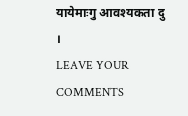यायेमाःगु आवश्यकता दु ।
LEAVE YOUR COMMENTS